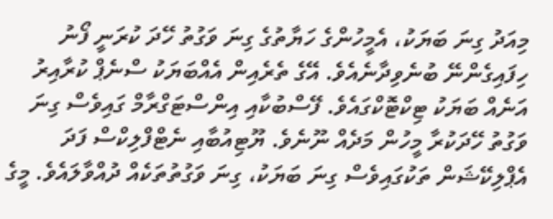މިއަދު ގިނަ ބަޔަކު، އެމީހުންގެ ހަޔާތުގެ ގިނަ ވަގުތު ހޭދަ ކުރަނީ ފޯނު ހިފައިގެންނޭ ބުނެވިދާނެއެވެ. އޭގެ ތެރެއިން އެއްބަޔަކު ސްނެޕް ކުރާއިރު އަނެއް ބަޔަކު ޓިކްޓޮކްގައެވެ. ފޭސްބުކާއި އިންސްޓަގްރާމް ގައިވެސް ގިނަ ވަގުތު ހޭދަކުރާ މީހުން މަދެއް ނޫނެވެ. ޔޫޓިއުބާއި ނެޓްފްލިކްސް ފަދަ އެޕްލިކޭޝަން ތަކުގައިވެސް ގިނަ ބަޔަކު، ގިނަ ވަގުތުތަކެއް ދުއްވާލައެވެ. މީގެ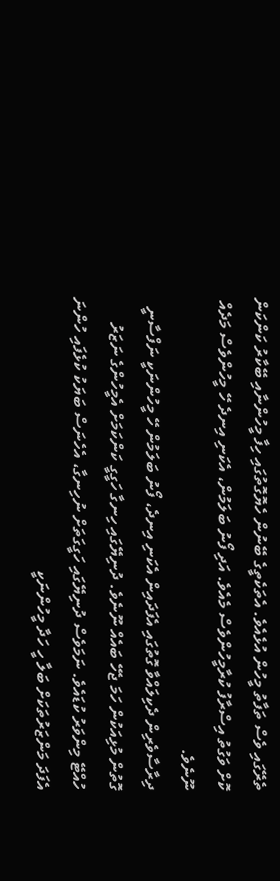ތެރޭގައި ވެސް ތަފާތު މީހުން އުޅެއެވެ. އެތަކެތީގެ ބޭނުން ހެޔޮގޮތުގައި ހިފާ މީހުންނާއި ބޭކާރު ކަންކަން ކޮށް ވަގުތު އިސްރާފު ކުރާމީހުންވެސް މެއެވެ. އަދި ފޯނު ބަލަމުން، އެކަނި އިނދެ ހޭ މީހުންވެސް މަދެއް ނޫނެވެ.
ދިރާސާވެރިން ދެކިލައްވާ ގޮތުގައި އެފަދައިން އެކަނި އިނދެ، ފޯނު ބަލަމުން ހޭ މީހުންނަކީ ނަފްސާނީ ގޮތުން މުޅިއަކުން ހަމަ ޖެހޭ ބައެއް ނޫނެވެ. ދުނިޔޭގައި ހިނގާ ހަގީގީ ކަންކަމަށް އެމީހުންގެ ނަޒަރު ހުއްޓޭ މިންވަރު ކުޑައެވެ. ނަމަވެސް ދުނިޔޭގައި ހަގީގަތަށް ނުހިނގާ، އެހެނަސް ބަޔަކު ކުޅެފައި ހުންނަ އެފަދަ މަންޒަރުތަކަށް ބަލާ ހީ ހަދާ މީހުންނަކީ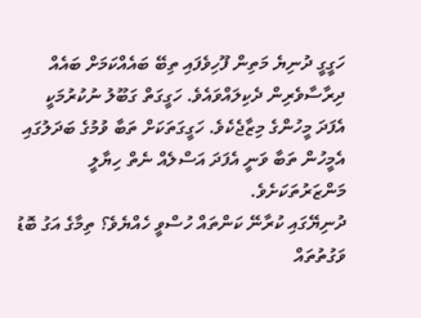ހަގީގީ ދުނިޔެ މަތިން ފޫހިވެފައި ތިބޭ ބައެއްކަމަށް ބައެއް ދިރާސާވެރިން ދެކިލައްވައެވެ. ހަގީގަތް ގަބޫލު ނުކުރުމަކީ އެފަދަ މީހުންގެ މިޒާޖެކެވެ. ހަގީގަތަކަށް ތަބާ ވުމުގެ ބަދަލުގައި އެމީހުން ތަބާ ވަނީ އެފަދަ އަސްލެއް ނެތް ހިޔާލީ މަންޒަރުތަކަށެވެ.
ދުނިޔޭގައި ކުރާނޭ ކަންތައް ހުސްވީ ހެއްޔެވެ؟ ތިމާގެ އަގު ބޮޑު ވަގުތުތައް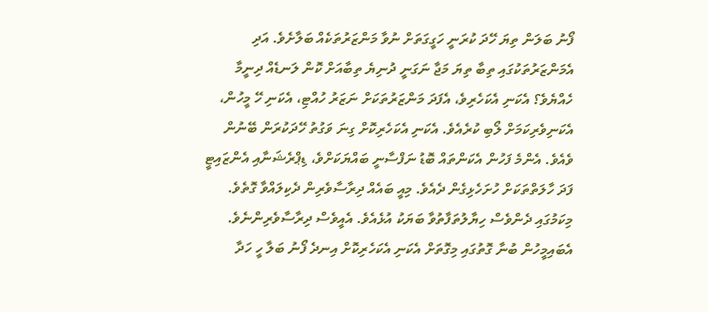ފޯނު ބަލަން ތިޔަ ހޭދަ ކުރަނީ ހަގީގަތަށް ނުވާ މަންޒަރުތަކެއް ބަލާށެވެ. އަދި އެމަންޒަރުތަކުގައި ތިބާ ތިޔަ މަޖާ ނަގަނީ ދުނިޔެ ތިބާއަށް ކޮން ލަނޑެއް ދިނީމާ ހެއްޔެވެ؟ އެކަނި އެކަހެރިވެ، އެފަދަ މަންޒަރުތަކަށް ނަޒަރު ހުއްޓި، އެކަނި ހޭ މީހުން، އެކަނިވެރިކަމަށް ލޯބި ކުރެއެވެ. އެކަނި އެކަހެރިކޮށް ގިނަ ވަގުތު ހޭދަކުރަން ބޭނުން ވެއެވެ. އެންމެ ފަހުން އެކަންތައް ބޮޑު ނަފްސާނީ ބައްޔަކަށްވެ، ޑިޕްރެޝަނާއި އެންޒައިޓީ ފަދަ ހާލަތްތަކަށް ހުށަހެޅިގެން ދެއެވެ. މިއީ ބައެއް ދިރާސާވެރިން ދެކިލައްވާ ގޮތެވެ.
މިކަމުގައި ދެންވެސް ހިޔާލުތަފާތުވާ ބަޔަކު އުޅެއެވެ. އެއީވެސް ދިރާސާވެރިންނެވެ. އެބައިމީހުން ބުނާ ގޮތުގައި މިގޮތަށް އެކަނި އެކަހެރިކޮށް އިނދެ ފޯނު ބަލާ ހީ ހަދާ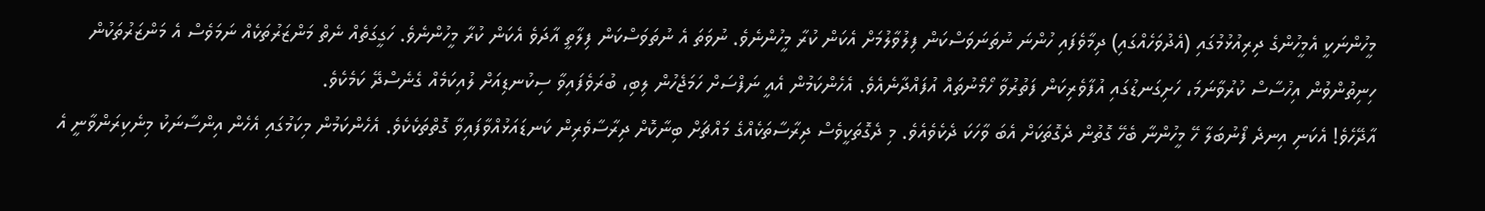މީހުންނަކީ އެމީހުންގެ ދިރިއުޅުމުގައި (އެދުވަހެއްގައި) ދިމާވެފައި ހުންނަ ނުތަނަވަސްކަން ފިލުވާލުމަށް އެކަން ކުރާ މީހުންނެވެ. ނުވަތަ އެ ނުތަވަސްކަން ފިލާތީ އާދަވެ އެކަން ކުރާ މީހުންނެވެ. ހަގީގަތެއް ނެތް މަންޒަރުތަކެއް ނަމަވެސް އެ މަންޒަރުތަކުން ހިނިތުންވުން އިހުސާސް ކުރުވާނަމަ، ހަށިގަނޑުގައި އުފާވެރިކަން ފަތުރުވާ ހޯމޯނުތައް އުފައްދާނެއެވެ. އެހެންކަމުން އެއީ ނަފްސަށް ހަމަޖެހުން ލިބި، ބުރަވެފައިވާ ސިކުނޑިއަށް ލުއިކަމެއް ގެނެސްދޭ ކަމެކެވެ.
އާދޭހެވެ! އެކަނި އިނދެ ފޯނުބަލާ ހޭ މީހުންނާ ބެހޭ ގޮތުން ދެގޮތަކަށް އެބަ ވާހަކަ ދެކެވެއެވެ. މި ދެގޮތަކީވެސް ދިރާސާތަކެއްގެ މައްޗަށް ބިނާކޮށް ދިރާސާވެރިން ކަނޑައަޅުއްވާފައިވާ ގޮތްތަކެކެވެ. އެހެންކަމުން މިކަމުގައި އެހެން އިންސާނަކު މިނެކިރަންވާނީ އެ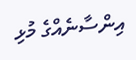އިންސާނެއްގެ މުޅި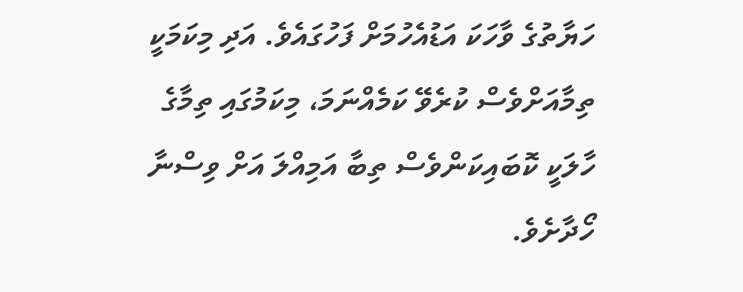ހަޔާތުގެ ވާހަކަ އަޑުއެހުމަށް ފަހުގައެވެ. އަދި މިކަމަކީ ތިމާއަށްވެސް ކުރެވޭ ކަމެއްނަމަ، މިކަމުގައި ތިމާގެ ހާލަކީ ކޮބައިކަންވެސް ތިބާ އަމިއްލަ އަށް ވިސްނާ ހޯދާށެވެ.